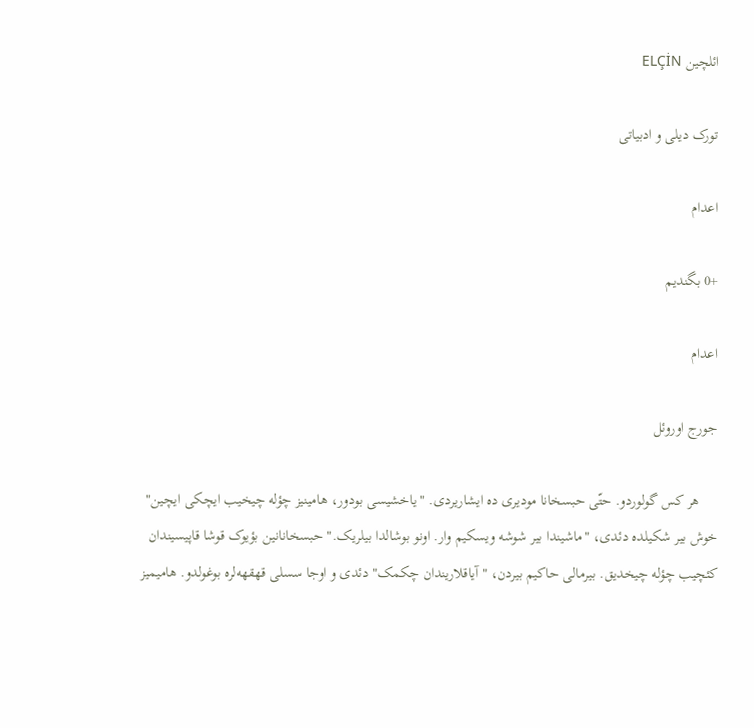ائلچین ELÇİN

تورک دیلی و ادبیاتی

اعدام

+0 بگندیم

اعدام

جورج اوروئل

     هر کس گولوردو. حتّی حبسخانا مودیری ده ایشاریردی. "یاخشیسی بودور، هامینیز چؤله چیخیب ایچکی ایچین" خوش بیر شکیلده دئدی، "ماشیندا بیر شوشه ویسکیم وار. اونو بوشالدا بیلریک." حبسخانانین بؤیوک قوشا قاپیسیندان کئچیب چؤله چیخدیق. بیرمالی حاکیم بیردن، "آیاقلاریندان چکمک" دئدی و اوجا سسلی قهقهه‌لره بوغولدو. هامیمیز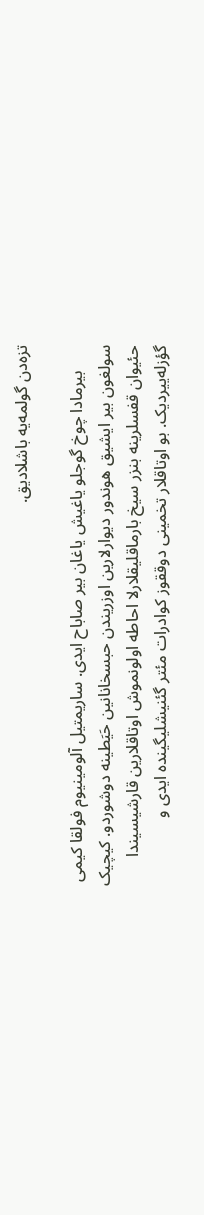تزه‌دن گولمه‌یه باشلادیق.

      بیرمادا چوخ گوجلو یاغیش یاغان بیر صاباح ایدی. ساریمتیل آلومینیوم فولقا کیمی سولغون بیر ایشیق هوندور دیوارلارین اوزریندن حبسخانانین حَیَطینه دوشوردو. کیچیک حئیوان قفسلرینه بنزر سیخ بارماقلیقلارلا احاطه اولونموش اوتاقلارین قارشیسیندا گؤزله‌ییردیک. بو اوتاقلار تخمینی دوققوز کوادرات مئتر گئنیشلیگینده ایدی و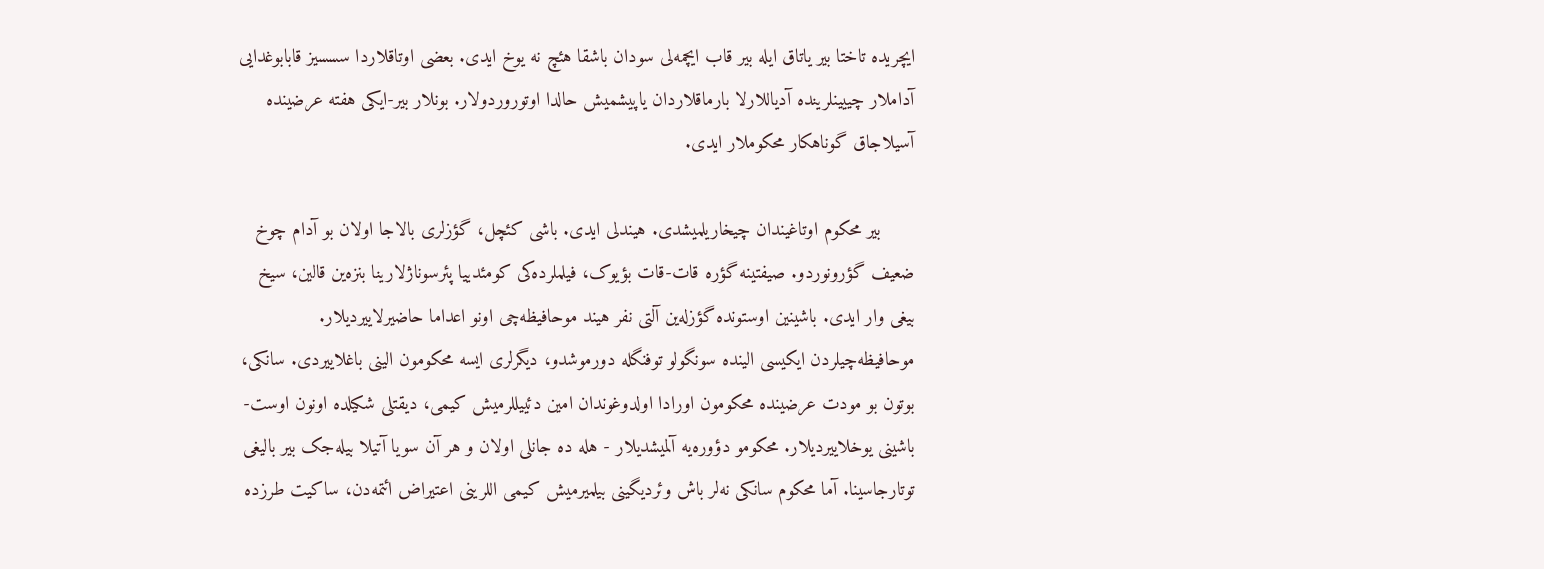ایچریده تاختا بیر یاتاق ایله بیر قاب ایچمه‌لی سودان باشقا هئچ نه یوخ ایدی. بعضی اوتاقلاردا سسسیز قابابوغدایی آداملار چییینلرینده آدیاللارلا بارماقلاردان یاپیشمیش حالدا اوتوروردولار. بونلار بیر-ایکی هفته عرضینده آسیلاجاق گوناهکار محکوملار ایدی.

      بیر محکوم اوتاغیندان چیخاریلمیشدی. هیندلی ایدی. باشی کئچل، گؤزلری بالاجا اولان بو آدام چوخ ضعیف گؤرونوردو. صیفتینه گؤره قات-قات بؤیوک، فیلملرده‌کی کومئدییا پئرسوناژلارینا بنزه‌ین قالین، سیخ بیغی وار ایدی. باشینین اوستونده گؤزله‌ین آلتی نفر هیند موحافیظه‌چی اونو اعداما حاضیرلاییردیلار. موحافیظه‌چیلردن ایکیسی الینده سونگولو توفنگله دورموشدو، دیگرلری ایسه محکومون الینی باغلاییردی. سانکی، بوتون بو مودت عرضینده محکومون اورادا اولدوغوندان امین دئییللرمیش کیمی، دیقتلی شکیلده اونون اوست-باشینی یوخلاییردیلار. محکومو دؤوره‌یه آلمیشدیلار - هله ده جانلی اولان و هر آن سویا آتیلا بیله‌جک بیر بالیغی توتارجاسینا. آما محکوم سانکی نه‌لر باش وئردیگینی بیلمیرمیش کیمی اللرینی اعتیراض ائتمه‌دن، ساکیت طرزده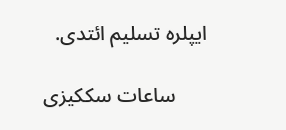ایپلره تسلیم ائتدی.

      ساعات سککیزی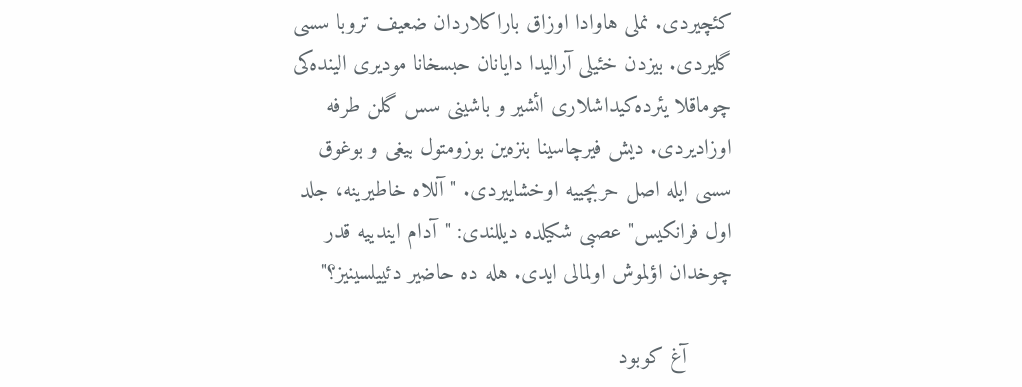کئچیردی. نملی هاوادا اوزاق باراکلاردان ضعیف تروبا سسی گلیردی. بیزدن خئیلی آرالیدا دایانان حبسخانا مودیری الینده‌کی چوماقلا یئرده‌کیداشلاری ائشیر و باشینی سس گلن طرفه اوزادیردی. دیش فیرچاسینا بنزه‌ین بوزومتول بیغی و بوغوق سسی ایله اصل حربچییه اوخشاییردی. "آللاه خاطیرینه، جلد اول فرانکیس" عصبی شکیلده دیللندی: "آدام ایندییه قدر چوخدان اؤلموش اولمالی ایدی. هله ده حاضیر دئییلسینیز؟"

       آغ کوبود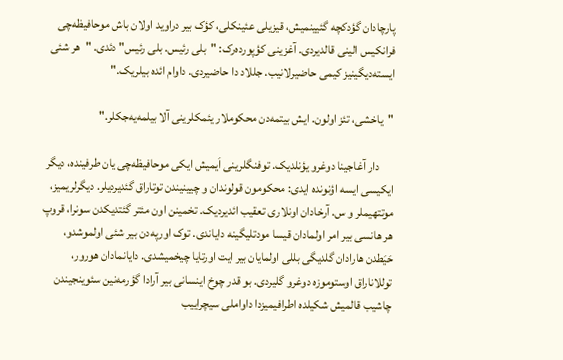پارچادان گؤدکچه گئیینمیش، قیزیلی عئینکلی، کؤک بیر دراوید اولان باش موحافیظه‌چی فرانکیس الینی قالدیردی. آغزینی کؤپورده‌رک: "بلی رئیس. بلی رئیس" دئدی. "هر شئی ایسته‌دیگینیز کیمی حاضیرلانیب. جللاد دا حاضیردی. داوام ائده بیلریک."

"یاخشی، تئز اولون. ایش بیتمه‌دن محکوملار یئمکلرینی آلا بیلمه‌یه‌جکلر."

      دار آغاجینا دوغرو یؤنلدیک. توفنگلرینی اَیمیش ایکی موحافیظه‌چی یان طرفینده، دیگر ایکیسی ایسه اؤنونده ایدی: محکومون قولوندان و چیینیندن توتاراق گئدیردیلر. دیگرلریمیز، موتتهیملر و س. آرخادان اونلاری تعقیب ائدیردیک. تخمینن اون مئتر گئتدیکدن سونرا، قروپ هر هانسی بیر امر اولمادان قیسا مودتلیگینه دایاندی. توک اورپه‌دن بیر شئی اولموشدو، حَیَطدن هارادان گلدیگی بللی اولمایان بیر ایت اورتایا چیخمیشدی. دایانمادان هورور، توللاناراق اوستوموزه دوغرو گلیردی. بو قدر چوخ اینسانی بیر آرادا گؤرمه‌نین سئوینجیندن چاشیب قالمیش شکیلده اطرافیمیزدا داواملی سیچراییب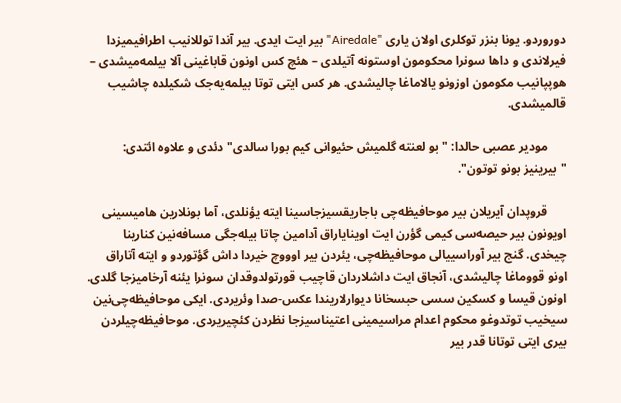دوروردو. یونا بنزر توکلری اولان یاری "Airedale" بیر ایت ایدی. بیر آندا توللانیب اطرافیمیزدا فیرلاندی و داها سونرا محکومون اوستونه آتیلدی – هئچ کس اونون قاباغینی آلا بیلمه‌میشدی – هوپپانیب مکومون اوزونو یالاماغا چالیشدی. هر کس ایتی توتا بیلمه‌یه‌جک شکیلده چاشیب قالمیشدی.

      مودیر عصبی حالدا: " بو لعنته گلمیش حئیوانی کیم بورا سالدی" دئدی و علاوه ائتدی: "بیرینیز بونو توتون".

      قروپدان آیریلان بیر موحافیظه‌چی باجاریقسیزجاسینا ایته یؤنلدی، آما بونلارین هامیسینی اویونون بیر حیصه‌سی کیمی گؤرن ایت اوینایاراق آدامین چاتا بیله‌جگی مسافه‌نین کنارینا چیخدی. گنج بیر آوراسییالی موحافیظه‌چی، یئردن بیر اوووچ خیردا داش گؤتوردو و ایته آتاراق اونو قووماغا چالیشدی، آنجاق ایت داشلاردان قاچیب قورتولدوقدان سونرا یئنه آرخامیزجا گلدی. اونون قیسا و کسکین سسی حبسخانا دیوارلاریندا عکس-صدا وئریردی. ایکی موحافیظه‌چی‌نین سیخیب توتدوغو محکوم اعدام مراسیمینی اعتیناسیزجا نظردن کئچیریردی. موحافیظه‌چیلردن بیری ایتی توتانا قدر بیر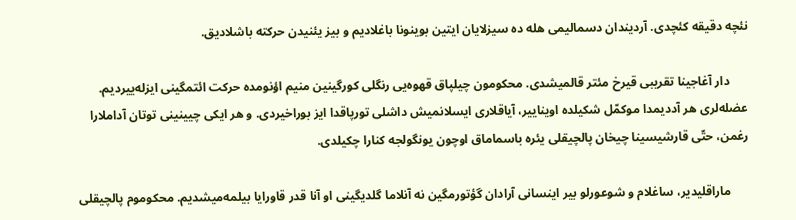نئچه دقیقه کئچدی. آردیندان دسمالیمی هله ده سیزلایان ایتین بوینونا باغلادیم و بیز یئنیدن حرکته باشلادیق.

      دار آغاجینا تقریبی قیرخ مئتر قالمیشدی. محکومون چیلپاق قهوه‌یی رنگلی کورگینین منیم اؤنومده حرکت ائتمگینی ایزله‌ییردیم. عضله‌لری هر آددیمدا موکمّل شکیلده اویناییر، آیاقلاری ایسلانمیش داشلی تورپاقدا ایز بوراخیردی. و هر ایکی چیینینی توتان آداملارا رغمن، حتّی قارشیسینا چیخان پالچیقلی یئره باسماماق اوچون یونگولجه کنارا چکیلدی.

      ماراقلیدیر، ساغلام و شوعورلو بیر اینسانی آرادان گؤتورمگین نه آنلاما گلدیگینی او آنا قدر قاورایا بیلمه‌میشدیم. محکوموم پالچیقلی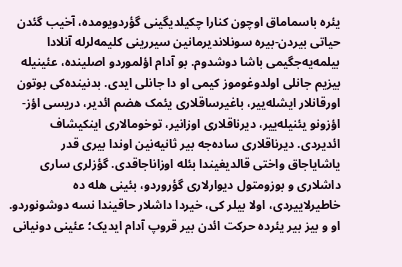یئره باسماماق اوچون کنارا چکیلدیگینی گؤردویومده، آخیب گئدن حیاتی بیردن-بیره سونلاندیرمانین سیررینی کلیمه‌لرله آنلادا بیلمه‌یه‌جگیمی باشا دوشدوم. بو آدام اؤلموردو اصلینده، عئینیله بیزیم جانلی اولدوغوموز کیمی او دا جانلی ایدی. بدنینده‌کی بوتون اورقانلار ایشله‌ییر، باغیرساقلاری یئمک هضم ائدیر، دریسی اؤز-اؤزونو یئنیله‌ییر، دیرناقلاری اوزانیر، توخومالاری اینکیشاف ائدیردی. دیرناقلاری ساده‌جه بیر ثانیه‌نین اوندا بیری قدر یاشایاجاق واختی قالدیغیندا بئله اوزاناجاقدی. گؤزلری ساری داشلاری و بوزومتول دیوارلاری گؤروردو، بئینی هله ده خاطیرلاییردی، اولا بیلر کی، خیردا داشلار حاقیندا نسه دوشونوردو. او و بیز بیر یئرده حرکت ائدن بیر قروپ آدام ایدیک؛ عئینی دونیانی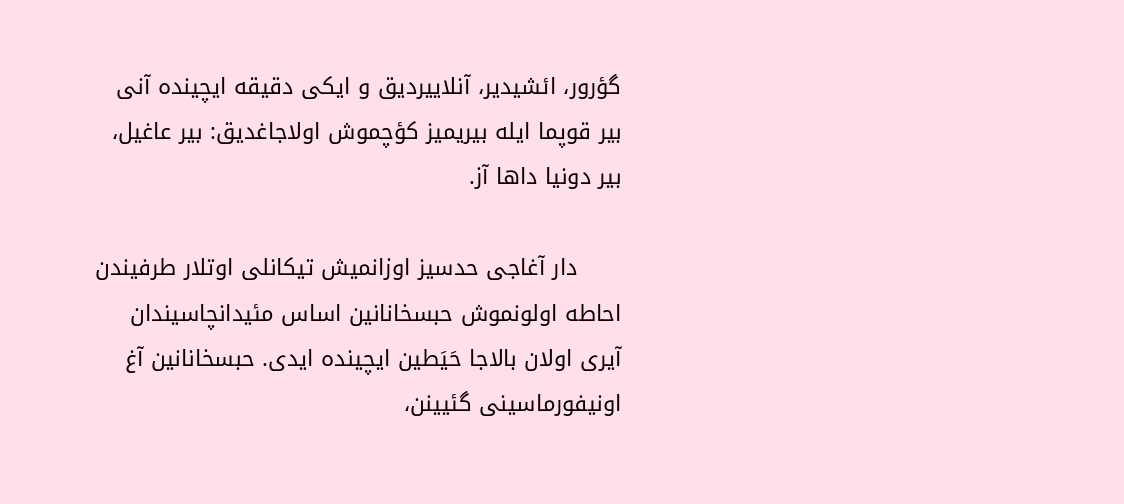گؤرور، ائشیدیر، آنلاییردیق و ایکی دقیقه ایچینده آنی بیر قوپما ایله بیریمیز کؤچموش اولاجاغدیق: بیر عاغیل، بیر دونیا داها آز.

      دار آغاجی حدسیز اوزانمیش تیکانلی اوتلار طرفیندن احاطه اولونموش حبسخانانین اساس مئیدانچاسیندان آیری اولان بالاجا حَیَطین ایچینده ایدی. حبسخانانین آغ اونیفورماسینی گئیینن،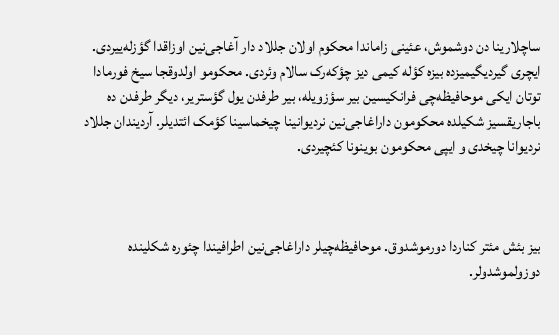ساچلارینا دن دوشموش، عئینی زاماندا محکوم اولان جللاد دار آغاجی‌نین اوزاقدا گؤزله‌ییردی. ایچری گیردیگیمیزده بیزه کؤله کیمی دیز چؤکه‌رک سالام وئردی. محکومو اولدوقجا سیخ فورمادا توتان ایکی موحافیظه‌چی فرانکیسین بیر سؤزویله، بیر طرفدن یول گؤستریر، دیگر طرفدن ده باجاریقسیز شکیلده محکومون داراغاجی‌نین نردیوانینا چیخماسینا کؤمک ائتدیلر. آردیندان جللاد نردیوانا چیخدی و ایپی محکومون بوینونا کئچیردی.



بیز بئش مئتر کناردا دورموشدوق. موحافیظه‌چیلر داراغاجی‌نین اطرافیندا چئوره شکلینده دوزولموشدولر.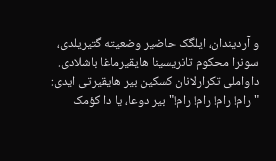و آردیندان، ایلگک حاضیر وضعیته گتیریلدی، سونرا محکوم تانریسینا هایقیرماغا باشلادی. داواملی تکرارلانان کسکین بیر هایقیرتی ایدی: "رام! رام! رام! رام!" بیر دوعا، یا دا کؤمک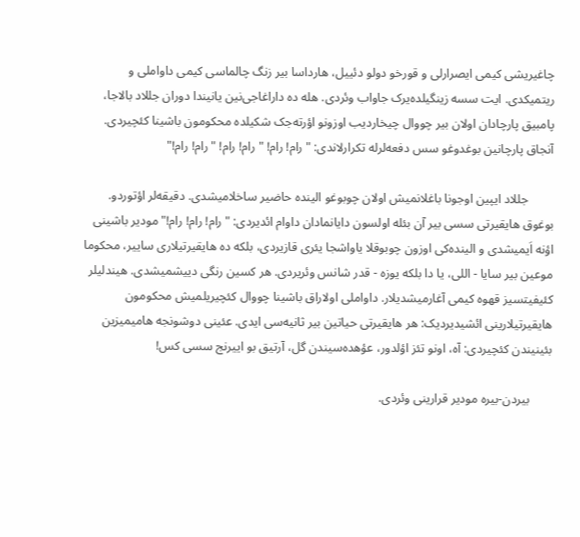چاغیریشی کیمی ایصرارلی و قورخو دولو دئییل، هارداسا بیر زنگ چالماسی کیمی داواملی و ریتمیکدی. ایت سسه زینگیلده‌یرک جاواب وئردی. هله ده داراغاجی‌نین یانیندا دوران جللاد بالاجا، پامبیق پارچادان اولان بیر چووال چیخاردیب اوزونو اؤرته‌جک شکیلده محکومون باشینا کئچیردی. آنجاق پارچانین بوغدوغو سس دفعه‌لرله تکرارلاندی: "رام! رام! "رام! رام! "رام! رام!"

        جللاد ایپین اوجونا باغلانمیش اولان چوبوغو الینده حاضیر ساخلامیشدی. دقیقه‌لر اؤتوردو. بوغوق هایقیرتی سسی بیر آن بئله اولسون دایانمادان داوام ائدیردی: "رام! رام! رام!" مودیر باشینی اؤنه اَیمیشدی و الینده‌کی اوزون چوبوقلا یاواشجا یئری قازیردی، بلکه ده هایقیرتیلاری ساییر، محکوما موعین بیر سایا - اللی، یا دا بلکه یوزه - قدر شانس وئریردی. هر کسین رنگی دییشمیشدی. هیندلیلر کئیفیتسیز قهوه کیمی آغارمیشدیلار. داواملی اولاراق باشینا چووال کئچیریلمیش محکومون هایقیرتیلارینی ائشیدیردیک: هر هایقیرتی حیاتین بیر ثانیه‌سی ایدی. عئینی دوشونجه هامیمیزین بئینیندن کئچیردی: آه، اونو تئز اؤلدور، عؤهده‌سیندن گل، آرتیق بو اییرنج سسی کس!

       بیردن-بیره مودیر قرارینی وئردی.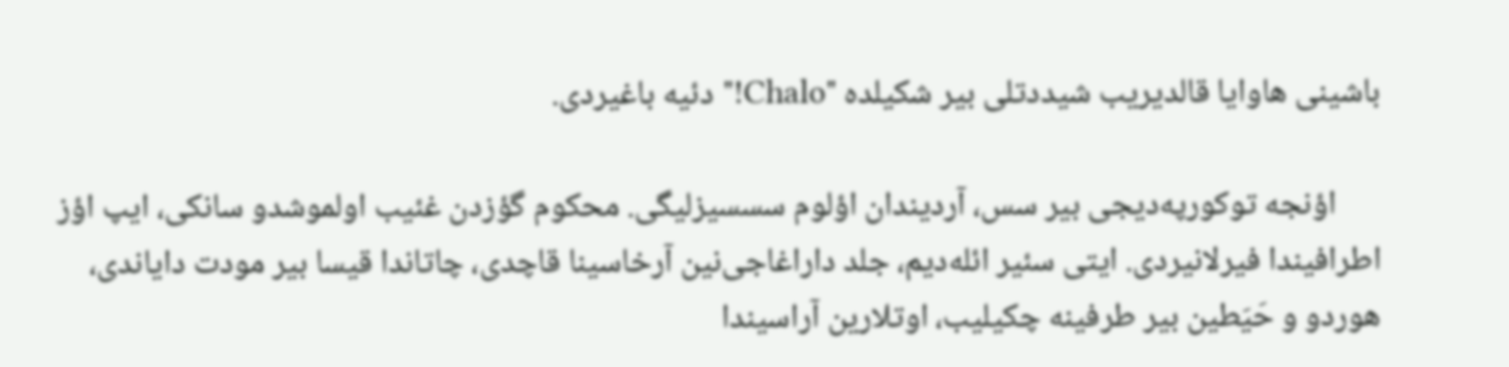باشینی هاوایا قالدیریب شیددتلی بیر شکیلده "Chalo!" دئیه باغیردی.

      اؤنجه توکورپه‌دیجی بیر سس، آردیندان اؤلوم سسسیزلیگی. محکوم گؤزدن غئیب اولموشدو سانکی، ایپ اؤز اطرافیندا فیرلانیردی. ایتی سئیر ائله‌دیم، جلد داراغاجی‌نین آرخاسینا قاچدی، چاتاندا قیسا بیر مودت دایاندی، هوردو و حَیَطین بیر طرفینه چکیلیب، اوتلارین آراسیندا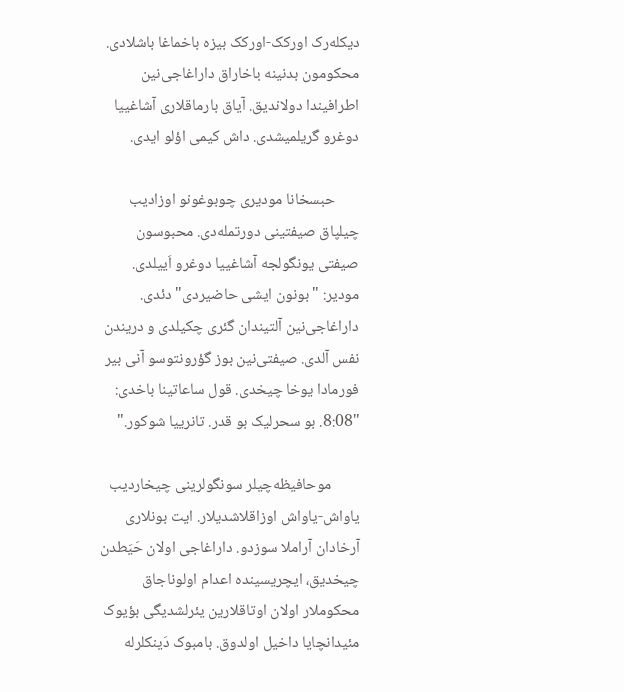دیکله‌رک اورکک-اورکک بیزه باخماغا باشلادی. محکومون بدنینه باخاراق داراغاجی‌نین اطرافیندا دولاندیق. آیاق بارماقلاری آشاغییا دوغرو گریلمیشدی. داش کیمی اؤلو ایدی.

       حبسخانا مودیری چوبوغونو اوزادیب چیلپاق صیفتینی دورتمله‌دی. محبوسون صیفتی یونگولجه آشاغییا دوغرو اَییلدی. مودیر: "بونون ایشی حاضیردی" دئدی. داراغاجی‌نین آلتیندان گئری چکیلدی و دریندن نفس آلدی. صیفتی‌نین بوز گؤرونتوسو آنی بیر فورمادا یوخا چیخدی. قول ساعاتینا باخدی: "8:08. بو سحرلیک بو قدر. تانرییا شوکور."

        موحافیظه‌چیلر سونگولرینی چیخاردیب یاواش-یاواش اوزاقلاشدیلار. ایت بونلاری آرخادان آراملا سوزدو. داراغاجی اولان حَیَطدن چیخدیق، ایچریسینده اعدام اولوناجاق محکوملار اولان اوتاقلارین یئرلشدیگی بؤیوک مئیدانچایا داخیل اولدوق. بامبوک دَینکلرله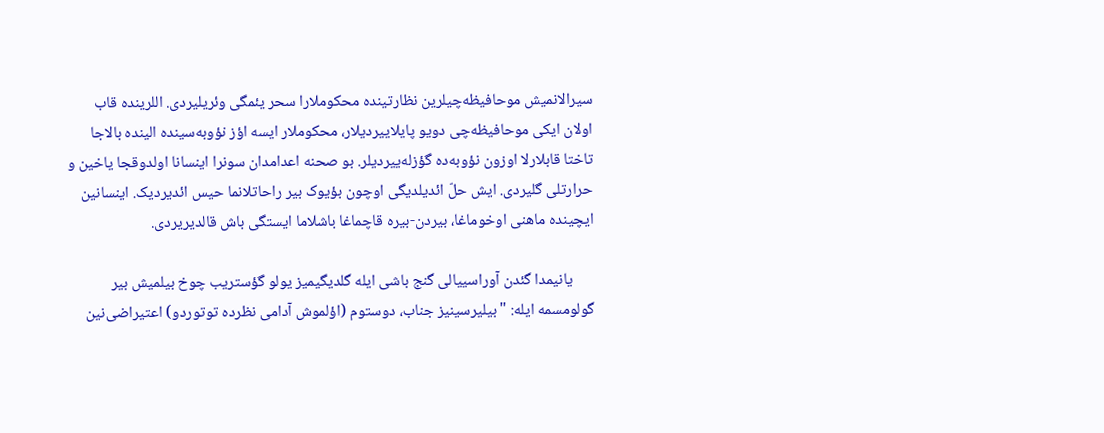سیرالانمیش موحافیظه‌چیلرین نظارتینده محکوملارا سحر یئمگی وئریلیردی. اللرینده قاب اولان ایکی موحافیظه‌چی دویو پایلاییردیلار، محکوملار ایسه اؤز نؤوبه‌سینده الینده بالاجا تاختا قابلارلا اوزون نؤوبه‌ده گؤزله‌ییردیلر. بو صحنه اعدامدان سونرا اینسانا اولدوقجا یاخین و حرارتلی گلیردی. ایش حلّ ائدیلدیگی اوچون بؤیوک بیر راحاتلانما حیس ائدیردیک. اینسانین ایچینده ماهنی اوخوماغا، بیردن-بیره قاچماغا باشلاما ایستگی باش قالدیریردی.

      یانیمدا گئدن آوراسییالی گنج باشی ایله گلدیگیمیز یولو گؤستریب چوخ بیلمیش بیر گولومسمه ایله: "بیلیرسینیز جناب، دوستوم (اؤلموش آدامی نظرده توتوردو) اعتیراضی‌نین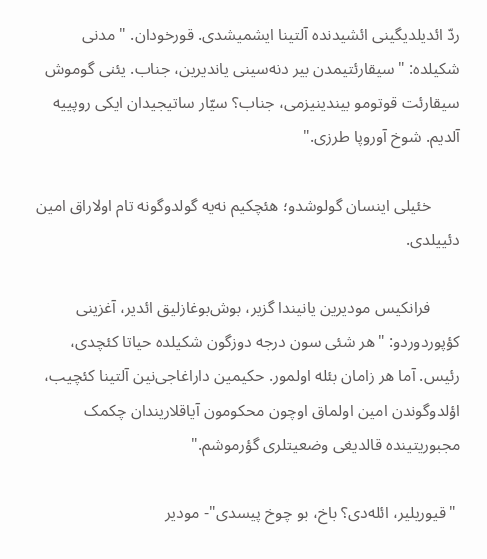ردّ ائدیلدیگینی ائشیدنده آلتینا ایشمیشدی. قورخودان. " مدنی شکیلده: "سیقارئتیمدن بیر دنه‌سینی یاندیرین، جناب. یئنی گوموش سیقارئت قوتومو بیندینیزمی، جناب؟ سیّار ساتیجیدان ایکی روپییه آلدیم. شوخ آوروپا طرزی."

       خئیلی اینسان گولوشدو؛ هئچکیم نه‌یه گولدوگونه تام اولاراق امین دئییلدی.

       فرانکیس مودیرین یانیندا گزیر، بوش‌بوغازلیق ائدیر، آغزینی کؤپوردوردو: "هر شئی سون درجه دوزگون شکیلده حیاتا کئچدی، رئیس. آما هر زامان بئله اولمور. حکیمین داراغاجی‌نین آلتینا کئچیب، اؤلدوگوندن امین اولماق اوچون محکومون آیاقلاریندان چکمک مجبوریتینده قالدیغی وضعیتلری گؤرموشم."

 "قیوریلیر، ائله‌دی؟ باخ، بو چوخ پیسدی"- مودیر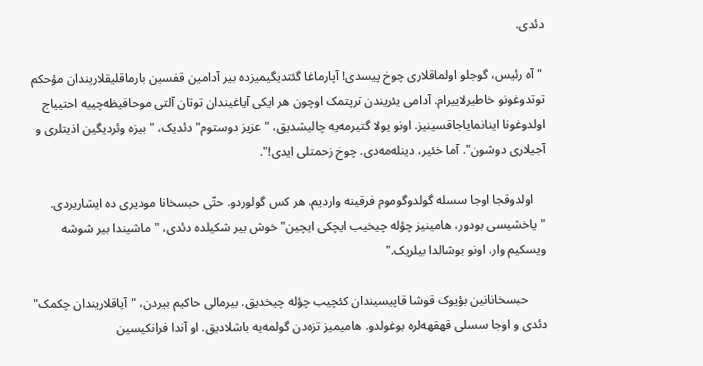دئدی.

 "آه رئیس، گوجلو اولماقلاری چوخ پیسدی! آپارماغا گئتدیگیمیزده بیر آدامین قفسین بارماقلیقلاریندان مؤحکم توتدوغونو خاطیرلاییرام. آدامی یئریندن ترپتمک اوچون هر ایکی آیاغیندان توتان آلتی موحافیظه‌چییه احتییاج اولدوغونا اینانمایاجاقسینیز. اونو یولا گتیرمه‌یه چالیشدیق، "عزیز دوستوم" دئدیک، "بیزه وئردیگین اذیتلری و آجیلاری دوشون". آما خئیر، دینله‌مه‌دی. چوخ زحمتلی ایدی!".

    اولدوقجا اوجا سسله گولدوگوموم فرقینه واردیم. هر کس گولوردو. حتّی حبسخانا مودیری ده ایشاریردی. "یاخشیسی بودور، هامینیز چؤله چیخیب ایچکی ایچین" خوش بیر شکیلده دئدی، "ماشیندا بیر شوشه ویسکیم وار. اونو بوشالدا بیلریک."

      حبسخانانین بؤیوک قوشا قاپیسیندان کئچیب چؤله چیخدیق. بیرمالی حاکیم بیردن، "آیاقلاریندان چکمک" دئدی و اوجا سسلی قهقهه‌لره بوغولدو. هامیمیز تزه‌دن گولمه‌یه باشلادیق. او آندا فرانکیسین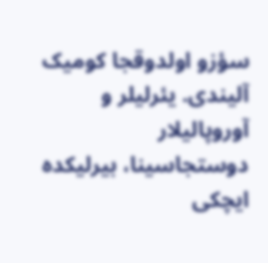سؤزو اولدوقجا کومیک آلیندی. یئرلیلر و آوروپالیلار دوستجاسینا، بیرلیکده ایچکی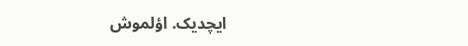ایچدیک. اؤلموش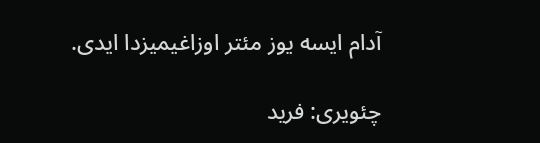آدام ایسه یوز مئتر اوزاغیمیزدا ایدی.

چئویری: فرید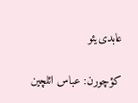عابدی‌یئو

کؤچورن: عباس ائلچین